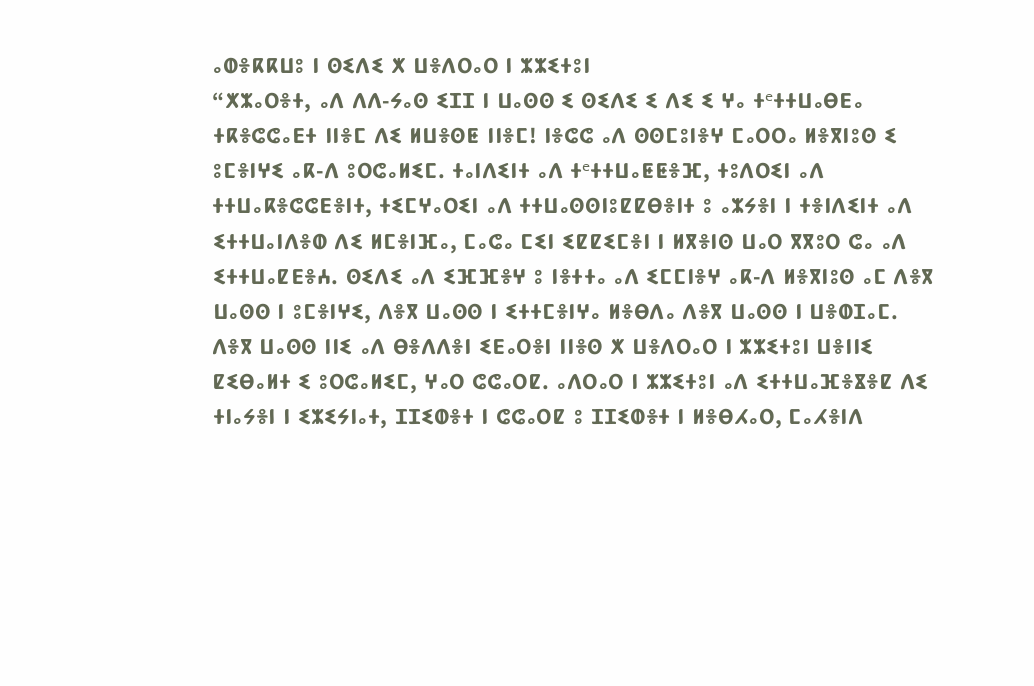ⴰⵀⴻⴽⴽⵡⵓ ⵏ ⵙⵉⴷⵉ ⵅ ⵡⴻⴷⵔⴰⵔ ⵏ ⵣⵣⵉⵜⵓⵏ
“ⵅⵣⴰⵔⴻⵜ, ⴰⴷ ⴷⴷ-ⵢⴰⵙ ⵉⵊⵊ ⵏ ⵡⴰⵙⵙ ⵉ ⵙⵉⴷⵉ ⵉ ⴷⵉ ⵉ ⵖⴰ ⵜᵉⵜⵜⵡⴰⴱⴹⴰ ⵜⴽⴻⵛⵛⴰⴹⵜ ⵏⵏⴻⵎ ⴷⵉ ⵍⵡⴻⵙⵟ ⵏⵏⴻⵎ! ⵏⴻⵛⵛ ⴰⴷ ⵙⵙⵎⵓⵏⴻⵖ ⵎⴰⵔⵔⴰ ⵍⴻⴳⵏⵓⵙ ⵉ ⵓⵎⴻⵏⵖⵉ ⴰⴽ-ⴷ ⵓⵔⵛⴰⵍⵉⵎ. ⵜⴰⵏⴷⵉⵏⵜ ⴰⴷ ⵜᵉⵜⵜⵡⴰⵟⵟⴻⴼ, ⵜⵓⴷⵔⵉⵏ ⴰⴷ ⵜⵜⵡⴰⴽⴻⵛⵛⴹⴻⵏⵜ, ⵜⵉⵎⵖⴰⵔⵉⵏ ⴰⴷ ⵜⵜⵡⴰⵙⵙⵏⵓⵇⵇⴱⴻⵏⵜ ⵓ ⴰⵣⵢⴻⵏ ⵏ ⵜⴻⵏⴷⵉⵏⵜ ⴰⴷ ⵉⵜⵜⵡⴰⵏⴷⴻⵀ ⴷⵉ ⵍⵎⴻⵏⴼⴰ, ⵎⴰⵛⴰ ⵎⵉⵏ ⵉⵇⵇⵉⵎⴻⵏ ⵏ ⵍⴳⴻⵏⵙ ⵡⴰⵔ ⴳⴳⵓⵔ ⵛⴰ ⴰⴷ ⵉⵜⵜⵡⴰⵇⴹⴻⵄ. ⵙⵉⴷⵉ ⴰⴷ ⵉⴼⴼⴻⵖ ⵓ ⵏⴻⵜⵜⴰ ⴰⴷ ⵉⵎⵎⵏⴻⵖ ⴰⴽ-ⴷ ⵍⴻⴳⵏⵓⵙ ⴰⵎ ⴷⴻⴳ ⵡⴰⵙⵙ ⵏ ⵓⵎⴻⵏⵖⵉ, ⴷⴻⴳ ⵡⴰⵙⵙ ⵏ ⵉⵜⵜⵎⴻⵏⵖⴰ ⵍⴻⴱⴷⴰ ⴷⴻⴳ ⵡⴰⵙⵙ ⵏ ⵡⴻⵀⵊⴰⵎ.
ⴷⴻⴳ ⵡⴰⵙⵙ ⵏⵏⵉ ⴰⴷ ⴱⴻⴷⴷⴻⵏ ⵉⴹⴰⵔⴻⵏ ⵏⵏⴻⵙ ⵅ ⵡⴻⴷⵔⴰⵔ ⵏ ⵣⵣⵉⵜⵓⵏ ⵡⴻⵏⵏⵉ ⵇⵉⴱⴰⵍⵜ ⵉ ⵓⵔⵛⴰⵍⵉⵎ, ⵖⴰⵔ ⵛⵛⴰⵔⵇ. ⴰⴷⵔⴰⵔ ⵏ ⵣⵣⵉⵜⵓⵏ ⴰⴷ ⵉⵜⵜⵡⴰⴼⴻⴵⴻⵇ ⴷⵉ ⵜⵏⴰⵢⴻⵏ ⵏ ⵉⵣⵉⵢⵏⴰⵜ, ⵊⵊⵉⵀⴻⵜ ⵏ ⵛⵛⴰⵔⵇ ⵓ ⵊⵊⵉⵀⴻⵜ ⵏ ⵍⴻⴱⵃⴰⵔ, ⵎⴰⵃⴻⵏⴷ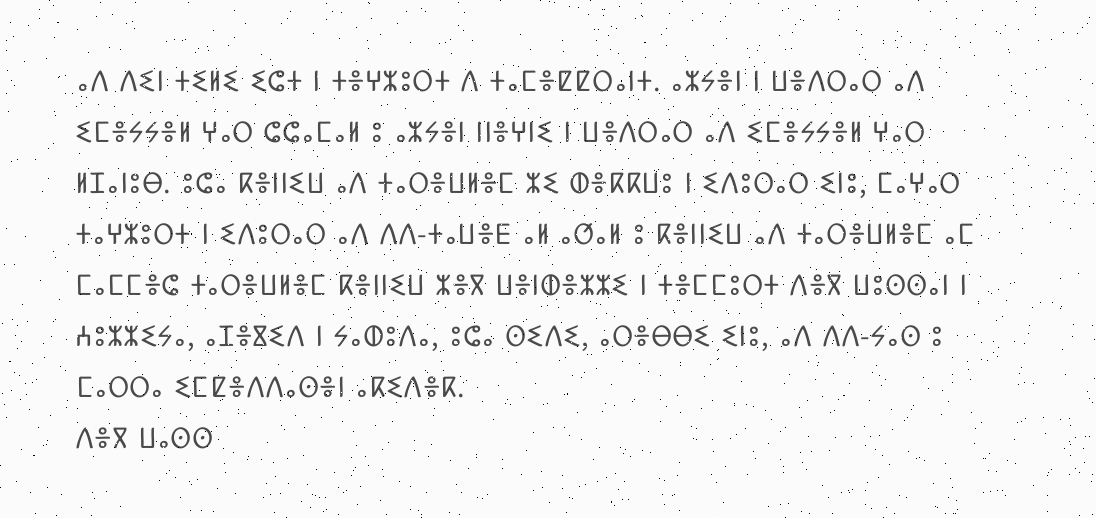ⴰⴷ ⴷⵉⵏ ⵜⵉⵍⵉ ⵉⵛⵜ ⵏ ⵜⴻⵖⵣⵓⵔⵜ ⴷ ⵜⴰⵎⴻⵇⵇⵔⴰⵏⵜ. ⴰⵣⵢⴻⵏ ⵏ ⵡⴻⴷⵔⴰⵔ ⴰⴷ ⵉⵎⴻⵢⵢⴻⵍ ⵖⴰⵔ ⵛⵛⴰⵎⴰⵍ ⵓ ⴰⵣⵢⴻⵏ ⵏⵏⴻⵖⵏⵉ ⵏ ⵡⴻⴷⵔⴰⵔ ⴰⴷ ⵉⵎⴻⵢⵢⴻⵍ ⵖⴰⵔ ⵍⵊⴰⵏⵓⴱ. ⵓⵛⴰ ⴽⴻⵏⵏⵉⵡ ⴰⴷ ⵜⴰⵔⴻⵡⵍⴻⵎ ⵣⵉ ⵀⴻⴽⴽⵡⵓ ⵏ ⵉⴷⵓⵔⴰⵔ ⵉⵏⵓ, ⵎⴰⵖⴰⵔ ⵜⴰⵖⵣⵓⵔⵜ ⵏ ⵉⴷⵓⵔⴰⵔ ⴰⴷ ⴷⴷ-ⵜⴰⵡⴻⴹ ⴰⵍ ⴰⵚⴰⵍ ⵓ ⴽⴻⵏⵏⵉⵡ ⴰⴷ ⵜⴰⵔⴻⵡⵍⴻⵎ ⴰⵎ ⵎⴰⵎⵎⴻⵛ ⵜⴰⵔⴻⵡⵍⴻⵎ ⴽⴻⵏⵏⵉⵡ ⵣⴻⴳ ⵡⴻⵏⵀⴻⵣⵣⵉ ⵏ ⵜⴻⵎⵎⵓⵔⵜ ⴷⴻⴳ ⵡⵓⵙⵙⴰⵏ ⵏ ⵄⵓⵣⵣⵉⵢⴰ, ⴰⵊⴻⴵⵉⴷ ⵏ ⵢⴰⵀⵓⴷⴰ, ⵓⵛⴰ ⵙⵉⴷⵉ, ⴰⵔⴻⴱⴱⵉ ⵉⵏⵓ, ⴰⴷ ⴷⴷ-ⵢⴰⵙ ⵓ ⵎⴰⵔⵔⴰ ⵉⵎⵇⴻⴷⴷⴰⵙⴻⵏ ⴰⴽⵉⴷⴻⴽ.
ⴷⴻⴳ ⵡⴰⵙⵙ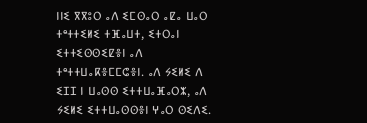ⵏⵏⵉ ⴳⴳⵓⵔ ⴰⴷ ⵉⵎⵙⴰⵔ ⴰⵇⴰ ⵡⴰⵔ ⵜᵉⵜⵜⵉⵍⵉ ⵜⴼⴰⵡⵜ, ⵉⵜⵔⴰⵏ ⵉⵜⵜⵉⵙⵙⵉⵇⴻⵏ ⴰⴷ ⵜᵉⵜⵜⵡⴰⴽⴻⵎⵎⵛⴻⵏ. ⴰⴷ ⵢⵉⵍⵉ ⴷ ⵉⵊⵊ ⵏ ⵡⴰⵙⵙ ⵉⵜⵜⵡⴰⴼⴰⵔⵣ, ⴰⴷ ⵢⵉⵍⵉ ⵉⵜⵜⵡⴰⵙⵙⴻⵏ ⵖⴰⵔ ⵙⵉⴷⵉ.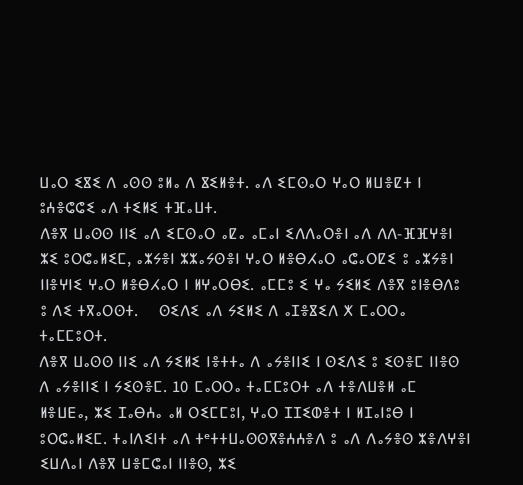ⵡⴰⵔ ⵉⴵⵉ ⴷ ⴰⵙⵙ ⵓⵍⴰ ⴷ ⴵⵉⵍⴻⵜ. ⴰⴷ ⵉⵎⵙⴰⵔ ⵖⴰⵔ ⵍⵡⴻⵇⵜ ⵏ ⵓⵄⴻⵛⵛⵉ ⴰⴷ ⵜⵉⵍⵉ ⵜⴼⴰⵡⵜ.
ⴷⴻⴳ ⵡⴰⵙⵙ ⵏⵏⵉ ⴰⴷ ⵉⵎⵙⴰⵔ ⴰⵇⴰ ⴰⵎⴰⵏ ⵉⴷⴷⴰⵔⴻⵏ ⴰⴷ ⴷⴷ-ⴼⴼⵖⴻⵏ ⵣⵉ ⵓⵔⵛⴰⵍⵉⵎ, ⴰⵣⵢⴻⵏ ⵣⵣⴰⵢⵙⴻⵏ ⵖⴰⵔ ⵍⴻⴱⵃⴰⵔ ⴰⵛⴰⵔⵇⵉ ⵓ ⴰⵣⵢⴻⵏ ⵏⵏⴻⵖⵏⵉ ⵖⴰⵔ ⵍⴻⴱⵃⴰⵔ ⵏ ⵍⵖⴰⵔⴱⵉ. ⴰⵎⵎⵓ ⵉ ⵖⴰ ⵢⵉⵍⵉ ⴷⴻⴳ ⵓⵏⴻⴱⴷⵓ ⵓ ⴷⵉ ⵜⴳⴰⵔⵙⵜ.    ⵙⵉⴷⵉ ⴰⴷ ⵢⵉⵍⵉ ⴷ ⴰⵊⴻⴵⵉⴷ ⵅ ⵎⴰⵔⵔⴰ ⵜⴰⵎⵎⵓⵔⵜ.
ⴷⴻⴳ ⵡⴰⵙⵙ ⵏⵏⵉ ⴰⴷ ⵢⵉⵍⵉ ⵏⴻⵜⵜⴰ ⴷ ⴰⵢⴻⵏⵏⵉ ⵏ ⵙⵉⴷⵉ ⵓ ⵉⵙⴻⵎ ⵏⵏⴻⵙ ⴷ ⴰⵢⴻⵏⵏⵉ ⵏ ⵢⵉⵙⴻⵎ. 10 ⵎⴰⵔⵔⴰ ⵜⴰⵎⵎⵓⵔⵜ ⴰⴷ ⵜⴻⴷⵡⴻⵍ ⴰⵎ ⵍⴻⵡⴹⴰ, ⵣⵉ ⵊⴰⴱⵄⴰ ⴰⵍ ⵔⵉⵎⵎⵓⵏ, ⵖⴰⵔ ⵊⵊⵉⵀⴻⵜ ⵏ ⵍⵊⴰⵏⵓⴱ ⵏ ⵓⵔⵛⴰⵍⵉⵎ. ⵜⴰⵏⴷⵉⵏⵜ ⴰⴷ ⵜᵉⵜⵜⵡⴰⵙⵙⴳⴻⵄⵄⴻⴷ ⵓ ⴰⴷ ⴷⴰⵢⴻⵙ ⵣⴻⴷⵖⴻⵏ ⵉⵡⴷⴰⵏ ⴷⴻⴳ ⵡⴻⵎⵛⴰⵏ ⵏⵏⴻⵙ, ⵣⵉ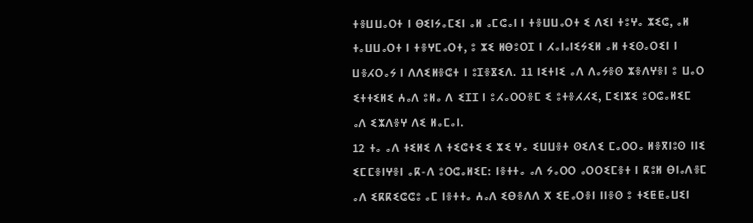ⵜⴻⵡⵡⴰⵔⵜ ⵏ ⴱⵉⵏⵢⴰⵎⵉⵏ ⴰⵍ ⴰⵎⵛⴰⵏ ⵏ ⵜⴻⵡⵡⴰⵔⵜ ⵉ ⴷⵉⵏ ⵜⵓⵖⴰ ⵣⵉⵛ, ⴰⵍ ⵜⴰⵡⵡⴰⵔⵜ ⵏ ⵜⴻⵖⵎⴰⵔⵜ, ⵓ ⵣⵉ ⵍⴱⵓⵔⵊ ⵏ ⵃⴰⵏⴰⵏⵉⵢⵉⵍ ⴰⵍ ⵜⵉⵙⴰⵔⵉⵏ ⵏ ⵡⴻⵃⵔⴰⵢ ⵏ ⴷⴷⵉⵍⴻⵛⵜ ⵏ ⵓⵊⴻⴵⵉⴷ. 11 ⵏⵉⵜⵏⵉ ⴰⴷ ⴷⴰⵢⴻⵙ ⵣⴻⴷⵖⴻⵏ ⵓ ⵡⴰⵔ ⵉⵜⵜⵉⵍⵉ ⵄⴰⴷ ⵓⵍⴰ ⴷ ⵉⵊⵊ ⵏ ⵓⵃⴰⵔⵔⴻⵎ ⵉ ⵓⵜⴻⵃⵃⵉ, ⵎⵉⵏⵣⵉ ⵓⵔⵛⴰⵍⵉⵎ ⴰⴷ ⵉⵣⴷⴻⵖ ⴷⵉ ⵍⴰⵎⴰⵏ.
12 ⵜⴰ ⴰⴷ ⵜⵉⵍⵉ ⴷ ⵜⵉⵛⵜⵉ ⵉ ⵣⵉ ⵖⴰ ⵉⵡⵡⴻⵜ ⵙⵉⴷⵉ ⵎⴰⵔⵔⴰ ⵍⴻⴳⵏⵓⵙ ⵏⵏⵉ ⵉⵎⵎⴻⵏⵖⴻⵏ ⴰⴽ-ⴷ ⵓⵔⵛⴰⵍⵉⵎ: ⵏⴻⵜⵜⴰ ⴰⴷ ⵢⴰⵔⵔ ⴰⵔⵔⵉⵎⴻⵜ ⵏ ⴽⵓⵍ ⴱⵏⴰⴷⴻⵎ ⴰⴷ ⵉⴽⴽⵉⵛⵛⵓ ⴰⵎ ⵏⴻⵜⵜⴰ ⵄⴰⴷ ⵉⴱⴻⴷⴷ ⵅ ⵉⴹⴰⵔⴻⵏ ⵏⵏⴻⵙ ⵓ ⵜⵉⵟⵟⴰⵡⵉⵏ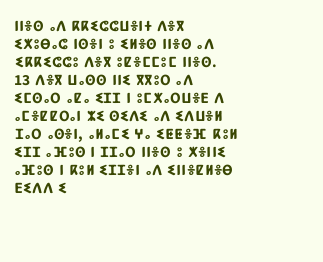ⵏⵏⴻⵙ ⴰⴷ ⴽⴽⵉⵛⵛⵡⴻⵏⵜ ⴷⴻⴳ ⵉⵅⵓⴱⴰⵛ ⵏⵙⴻⵏ ⵓ ⵉⵍⴻⵙ ⵏⵏⴻⵙ ⴰⴷ ⵉⴽⴽⵉⵛⵛⵓ ⴷⴻⴳ ⵓⵇⴻⵎⵎⵓⵎ ⵏⵏⴻⵙ.
13 ⴷⴻⴳ ⵡⴰⵙⵙ ⵏⵏⵉ ⴳⴳⵓⵔ ⴰⴷ ⵉⵎⵙⴰⵔ ⴰⵇⴰ ⵉⵊⵊ ⵏ ⵓⵎⵅⴰⵔⵡⴻⴹ ⴷ ⴰⵎⴻⵇⵇⵔⴰⵏ ⵣⵉ ⵙⵉⴷⵉ ⴰⴷ ⵉⴷⵡⴻⵍ ⵊⴰⵔ ⴰⵙⴻⵏ, ⴰⵍⴰⵎⵉ ⵖⴰ ⵉⵟⵟⴻⴼ ⴽⵓⵍ ⵉⵊⵊ ⴰⴼⵓⵙ ⵏ ⵊⵊⴰⵔ ⵏⵏⴻⵙ ⵓ ⵅⴻⵏⵏⵉ ⴰⴼⵓⵙ ⵏ ⴽⵓⵍ ⵉⵊⵊⴻⵏ ⴰⴷ ⵉⵏⵏⴻⵇⵍⴻⴱ ⴹⵉⴷⴷ ⵉ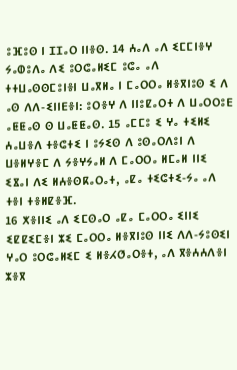ⵓⴼⵓⵙ ⵏ ⵊⵊⴰⵔ ⵏⵏⴻⵙ. 14 ⵄⴰⴷ ⴰⴷ ⵉⵎⵎⵏⴻⵖ ⵢⴰⵀⵓⴷⴰ ⴷⵉ ⵓⵔⵛⴰⵍⵉⵎ ⵓⵛⴰ ⴰⴷ ⵜⵜⵡⴰⵙⵙⵎⵓⵏⴻⵏ ⵡⴰⴳⵍⴰ ⵏ ⵎⴰⵔⵔⴰ ⵍⴻⴳⵏⵓⵙ ⵉ ⴷ ⴰⵙ ⴷⴷ-ⵉⵏⵏⴹⴻⵏ: ⵓⵔⴻⵖ ⴷ ⵏⵏⵓⵇⴰⵔⵜ ⴷ ⵡⴰⵔⵔⵓⴹ ⴰⵟⵟⴰⵙ ⵙ ⵡⴰⵟⵟⴰⵙ. 15 ⴰⵎⵎⵓ ⵉ ⵖⴰ ⵜⵉⵍⵉ ⵄⴰⵡⴻⴷ ⵜⴻⵛⵜⵉ ⵏ ⵓⵢⵉⵙ ⴷ ⵓⵙⴰⵔⴷⵓⵏ ⴷ ⵡⴻⵍⵖⴻⵎ ⴷ ⵢⴻⵖⵢⴰⵍ ⴷ ⵎⴰⵔⵔⴰ ⵍⵎⴰⵍ ⵏⵏⵉ ⵉⴵⴰⵏ ⴷⵉ ⵍⵄⴻⵙⴽⴰⵔⴰⵜ, ⴰⵇⴰ ⵜⵉⵛⵜⵉ-ⵢⴰ ⴰⴷ ⵜⴻⵏ ⵜⴻⵍⵇⴻⴼ.
16 ⵅⴻⵏⵏⵉ ⴰⴷ ⵉⵎⵙⴰⵔ ⴰⵇⴰ ⵎⴰⵔⵔⴰ ⵉⵏⵏⵉ ⵉⵇⵇⵉⵎⴻⵏ ⵣⵉ ⵎⴰⵔⵔⴰ ⵍⴻⴳⵏⵓⵙ ⵏⵏⵉ ⴷⴷ-ⵢⵓⵙⵉⵏ ⵖⴰⵔ ⵓⵔⵛⴰⵍⵉⵎ ⵉ ⵍⴻⵃⵚⴰⵔⴻⵜ, ⴰⴷ ⴳⴻⵄⵄⴷⴻⵏ ⵣⴻⴳ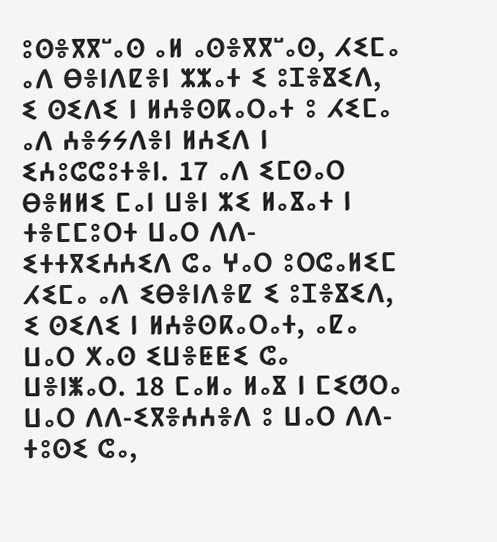ⵓⵙⴻⴳⴳⵯⴰⵙ ⴰⵍ ⴰⵙⴻⴳⴳⵯⴰⵙ, ⵃⵉⵎⴰ ⴰⴷ ⴱⴻⵏⴷⵇⴻⵏ ⵣⵣⴰⵜ ⵉ ⵓⵊⴻⴵⵉⴷ, ⵉ ⵙⵉⴷⵉ ⵏ ⵍⵄⴻⵙⴽⴰⵔⴰⵜ ⵓ ⵃⵉⵎⴰ ⴰⴷ ⵄⴻⵢⵢⴷⴻⵏ ⵍⵄⵉⴷ ⵏ ⵉⵄⵓⵛⵛⵓⵜⴻⵏ. 17 ⴰⴷ ⵉⵎⵙⴰⵔ ⴱⴻⵍⵍⵉ ⵎⴰⵏ ⵡⴻⵏ ⵣⵉ ⵍⴰⴵⴰⵜ ⵏ ⵜⴻⵎⵎⵓⵔⵜ ⵡⴰⵔ ⴷⴷ-ⵉⵜⵜⴳⵉⵄⵄⵉⴷ ⵛⴰ ⵖⴰⵔ ⵓⵔⵛⴰⵍⵉⵎ ⵃⵉⵎⴰ ⴰⴷ ⵉⴱⴻⵏⴷⴻⵇ ⵉ ⵓⵊⴻⴵⵉⴷ, ⵉ ⵙⵉⴷⵉ ⵏ ⵍⵄⴻⵙⴽⴰⵔⴰⵜ, ⴰⵇⴰ ⵡⴰⵔ ⵅⴰⵙ ⵉⵡⴻⵟⵟⵉ ⵛⴰ ⵡⴻⵏⵥⴰⵔ. 18 ⵎⴰⵍⴰ ⵍⴰⴵ ⵏ ⵎⵉⵚⵔⴰ ⵡⴰⵔ ⴷⴷ-ⵉⴳⴻⵄⵄⴻⴷ ⵓ ⵡⴰⵔ ⴷⴷ-ⵜⵓⵙⵉ ⵛⴰ,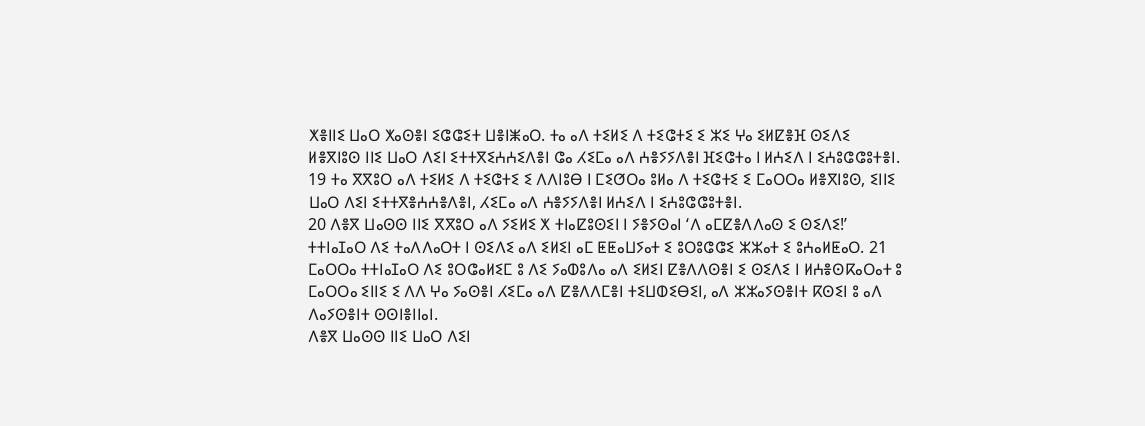ⵅⴻⵏⵏⵉ ⵡⴰⵔ ⵅⴰⵙⴻⵏ ⵉⵛⵛⵉⵜ ⵡⴻⵏⵥⴰⵔ. ⵜⴰ ⴰⴷ ⵜⵉⵍⵉ ⴷ ⵜⵉⵛⵜⵉ ⵉ ⵣⵉ ⵖⴰ ⵉⵍⵇⴻⴼ ⵙⵉⴷⵉ ⵍⴻⴳⵏⵓⵙ ⵏⵏⵉ ⵡⴰⵔ ⴷⵉⵏ ⵉⵜⵜⴳⵉⵄⵄⵉⴷⴻⵏ ⵛⴰ ⵃⵉⵎⴰ ⴰⴷ ⵄⴻⵢⵢⴷⴻⵏ ⴼⵉⵛⵜⴰ ⵏ ⵍⵄⵉⴷ ⵏ ⵉⵄⵓⵛⵛⵓⵜⴻⵏ. 19 ⵜⴰ ⴳⴳⵓⵔ ⴰⴷ ⵜⵉⵍⵉ ⴷ ⵜⵉⵛⵜⵉ ⵉ ⴷⴷⵏⵓⴱ ⵏ ⵎⵉⵚⵔⴰ ⵓⵍⴰ ⴷ ⵜⵉⵛⵜⵉ ⵉ ⵎⴰⵔⵔⴰ ⵍⴻⴳⵏⵓⵙ, ⵉⵏⵏⵉ ⵡⴰⵔ ⴷⵉⵏ ⵉⵜⵜⴳⴻⵄⵄⴻⴷⴻⵏ, ⵃⵉⵎⴰ ⴰⴷ ⵄⴻⵢⵢⴷⴻⵏ ⵍⵄⵉⴷ ⵏ ⵉⵄⵓⵛⵛⵓⵜⴻⵏ.
20 ⴷⴻⴳ ⵡⴰⵙⵙ ⵏⵏⵉ ⴳⴳⵓⵔ ⴰⴷ ⵢⵉⵍⵉ ⵅ ⵜⵏⴰⵇⵓⵙⵉⵏ ⵏ ⵢⴻⵢⵙⴰⵏ ‘ⴷ ⴰⵎⵇⴻⴷⴷⴰⵙ ⵉ ⵙⵉⴷⵉ!’ ⵜⵜⵏⴰⵊⴰⵔ ⴷⵉ ⵜⴰⴷⴷⴰⵔⵜ ⵏ ⵙⵉⴷⵉ ⴰⴷ ⵉⵍⵉⵏ ⴰⵎ ⵟⵟⴰⵡⵢⴰⵜ ⵉ ⵓⵔⵓⵛⵛⵉ ⵣⵣⴰⵜ ⵉ ⵓⵄⴰⵍⵟⴰⵔ. 21 ⵎⴰⵔⵔⴰ ⵜⵜⵏⴰⵊⴰⵔ ⴷⵉ ⵓⵔⵛⴰⵍⵉⵎ ⵓ ⴷⵉ ⵢⴰⵀⵓⴷⴰ ⴰⴷ ⵉⵍⵉⵏ ⵇⴻⴷⴷⵙⴻⵏ ⵉ ⵙⵉⴷⵉ ⵏ ⵍⵄⴻⵙⴽⴰⵔⴰⵜ ⵓ ⵎⴰⵔⵔⴰ ⵉⵏⵏⵉ ⵉ ⴷⴷ ⵖⴰ ⵢⴰⵙⴻⵏ ⵃⵉⵎⴰ ⴰⴷ ⵇⴻⴷⴷⵎⴻⵏ ⵜⵉⵡⵀⵉⴱⵉⵏ, ⴰⴷ ⵣⵣⴰⵢⵙⴻⵏⵜ ⴽⵙⵉⵏ ⵓ ⴰⴷ ⴷⴰⵢⵙⴻⵏⵜ ⵙⵙⵏⴻⵏⵏⴰⵏ.
ⴷⴻⴳ ⵡⴰⵙⵙ ⵏⵏⵉ ⵡⴰⵔ ⴷⵉⵏ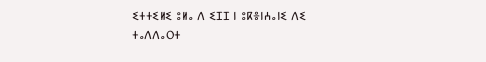ⵉⵜⵜⵉⵍⵉ ⵓⵍⴰ ⴷ ⵉⵊⵊ ⵏ ⵓⴽⴻⵏⵄⴰⵏⵉ ⴷⵉ ⵜⴰⴷⴷⴰⵔⵜ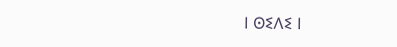ⵏ ⵙⵉⴷⵉ ⵏ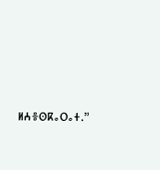ⵍⵄⴻⵙⴽⴰⵔⴰⵜ.”